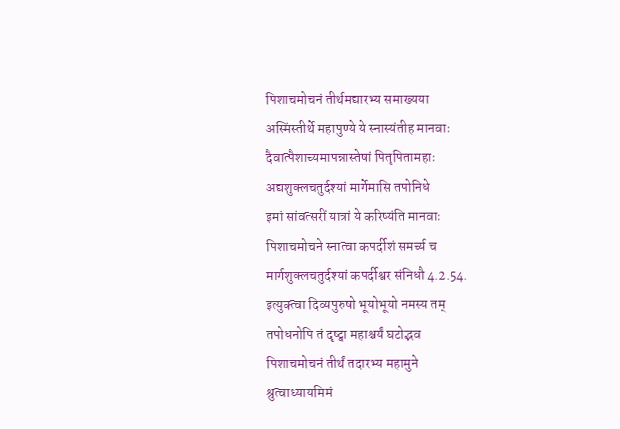पिशाचमोचनं तीर्थमद्यारभ्य समाख्यया
अस्मिंस्तीर्थे महापुण्ये ये स्नास्यंतीह मानवाः
दैवात्पैशाच्यमापन्नास्तेषां पितृपितामहाः
अद्यशुक्लचतुर्दश्यां मार्गेमासि तपोनिधे
इमां सांवत्सरीं यात्रां ये करिष्यंति मानवाः
पिशाचमोचने स्नात्वा कपर्दीशं समर्च्य च
मार्गशुक्लचतुर्दश्यां कपर्दीश्वर संनिधौ 4.2.54.
इत्युक्त्वा दिव्यपुरुषो भूयोभूयो नमस्य तम्
तपोधनोपि तं दृष्ट्वा महाश्चर्यं घटोद्भव
पिशाचमोचनं तीर्थं तदारभ्य महामुने
श्रुत्वाध्यायमिमं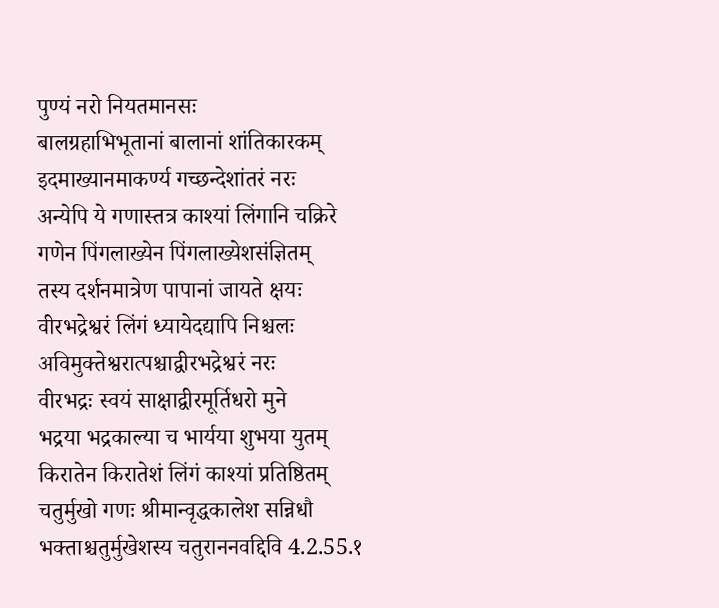पुण्यं नरो नियतमानसः
बालग्रहाभिभूतानां बालानां शांतिकारकम्
इदमाख्यानमाकर्ण्य गच्छन्देशांतरं नरः
अन्येपि ये गणास्तत्र काश्यां लिंगानि चक्रिरे
गणेन पिंगलाख्येन पिंगलाख्येशसंज्ञितम्
तस्य दर्शनमात्रेण पापानां जायते क्षयः
वीरभद्रेश्वरं लिंगं ध्यायेदद्यापि निश्चलः
अविमुक्तेश्वरात्पश्चाद्वीरभद्रेश्वरं नरः
वीरभद्रः स्वयं साक्षाद्वीरमूर्तिधरो मुने
भद्रया भद्रकाल्या च भार्यया शुभया युतम्
किरातेन किरातेशं लिंगं काश्यां प्रतिष्ठितम्
चतुर्मुखो गणः श्रीमान्वृद्धकालेश सन्निधौ
भक्ताश्चतुर्मुखेशस्य चतुराननवद्दिवि 4.2.55.१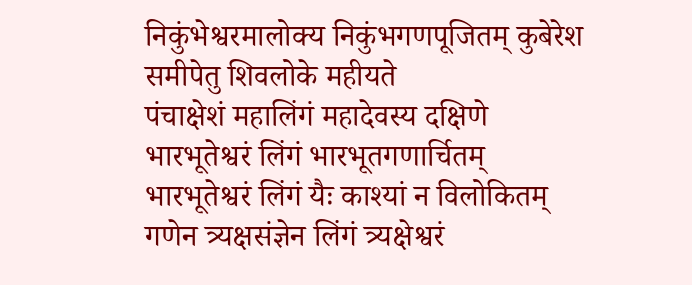निकुंभेश्वरमालोक्य निकुंभगणपूजितम् कुबेरेश समीपेतु शिवलोके महीयते
पंचाक्षेशं महालिंगं महादेवस्य दक्षिणे
भारभूतेश्वरं लिंगं भारभूतगणार्चितम्
भारभूतेश्वरं लिंगं यैः काश्यां न विलोकितम्
गणेन त्र्यक्षसंज्ञेन लिंगं त्र्यक्षेश्वरं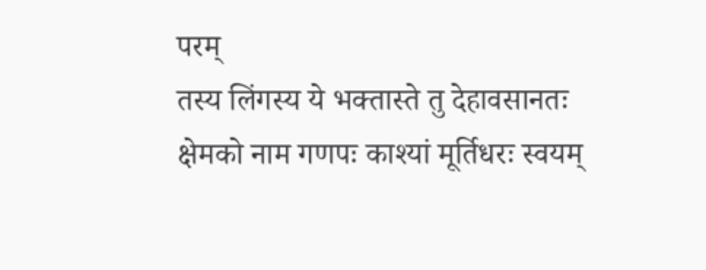परम्
तस्य लिंगस्य ये भक्तास्ते तु देहावसानतः
क्षेमको नाम गणपः काश्यां मूर्तिधरः स्वयम्